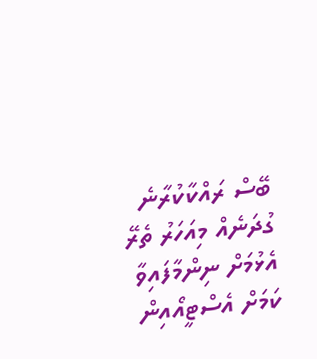ބޭސް ރައްކާކުރާނެ ގުދަނެއް މިއަހަރު ތެރޭ އެޅުމަށް ނިންމާފައިވާ ކަމަށް އެސްޓީއޯއިން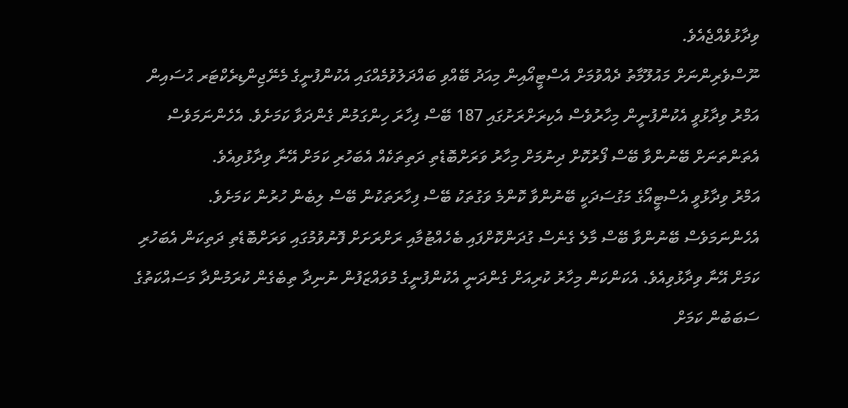ވިދާޅުވެއްޖެއެވެ.
ނޫސްވެރިންނަށް މައުލޫމާތު ދެއްވުމަށް އެސްޓީއޯއިން މިއަދު ބޭއްވި ބައްދަލުވުމެއްގައި އެކުންފުނީގެ މެނޭޖިންޑިރެކްޓަރ ޙުސައިން އަމްރު ވިދާޅުވީ އެކުންފުނީން މިހާރުވެސް އެކިރަށްރަށުގައި 187 ބޭސް ފިހާރަ ހިންގަމުން ގެންދަވާ ކަމަށެވެ. އެހެންނަމަވެސް އެތަންތަނަށް ބޭނުންވާ ބޭސް ފޯރުކޮށް ދިނުމަށް މިހާރު ވަރަށްބޮޑެތި ދަތިތަކެއް އެބަހުރި ކަމަށް އޭނާ ވިދާޅުވިއެވެ.
އަމްރު ވިދާޅުވީ އެސްޓީއޯގެ މަގުސަދަކީ ބޭނުންވާ ކޮންމެ ވަގުތަކު ބޭސް ފިހާރަތަކުން ބޭސް ލިބެން ހުރުން ކަމަށެވެ. އެހެންނަމަވެސް ބޭނުންވާ ބޭސް މާލެ ގެނެސް ގުދަންކޮށްފައި ބެހެއްޓުމާއި ރަށްރަށަށް ފޮނުވުމުގައި ވަރަށްބޮޑެތި ދަތިކަން އެބަހުރި ކަމަށް އޭނާ ވިދާޅުވިއެވެ. އެކަންކަން މިހާރު ކުރިއަށް ގެންދަނީ އެކުންފުނީގެ މުވައްޒަފުން ނުނިދާ ތިބެގެން ކުރަމުންދާ މަސައްކަތުގެ ސަބަބުން ކަމަށް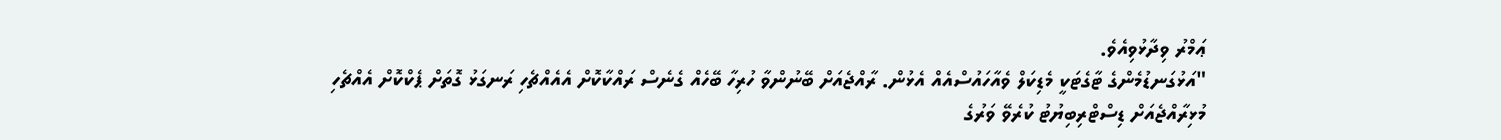ޢަމްރު ވިދާޅުވިއެވެ.
"އަޅުގަނޑުމެންގެ ޓާގެޓަކީ މެޑިކަލް ވެއާހައުސްއެއް އެޅުން. ރާއްޖެއަށް ބޭނުންވާ ހުރިހާ ބޭހެއް ގެނެސް ރައްކާކޮށް އެއެއްޗެހި ރަނގަޅު ގޮތަށް ޕެކްކޮށް އެއްޗެހި މުޅިރާއްޖެއަށް ޑިސްޓްރިބިޔުޓު ކުރެވޭ ވަރުގެ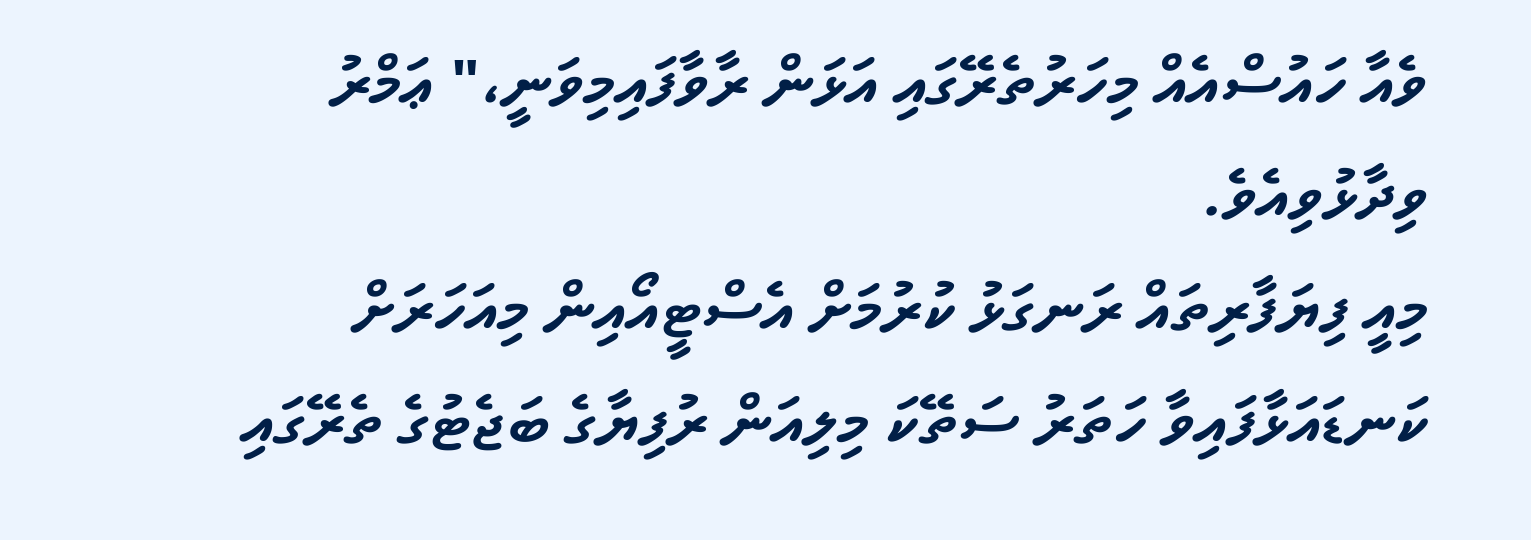ވެއާ ހައުސްއެއް މިހަރުތެރޭގައި އަޅަން ރާވާފައިމިވަނީ،" ޢަމްރު ވިދާޅުވިއެވެ.
މިއީ ފިޔަފާރިތައް ރަނގަޅު ކުރުމަށް އެސްޓީއޯއިން މިއަހަރަށް ކަނޑައަޅާފައިވާ ހަތަރު ސަތޭކަ މިލިއަން ރުފިޔާގެ ބަޖެޓުގެ ތެރޭގައި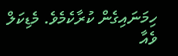ހިމަނައިގެން ކުރާކެމެވެ. މެޑިކަލް ވެއާ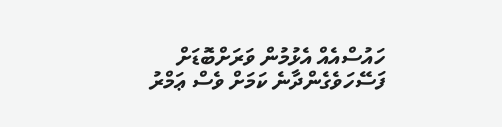ހައުސްއެއް އެޅުމުން ވަރަށްބޮޑަށް ފަސޭހަވެގެންދާނެ ކަމަށް ވެސް ޢަމްރު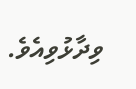ވިދާޅުވިއެވެ.